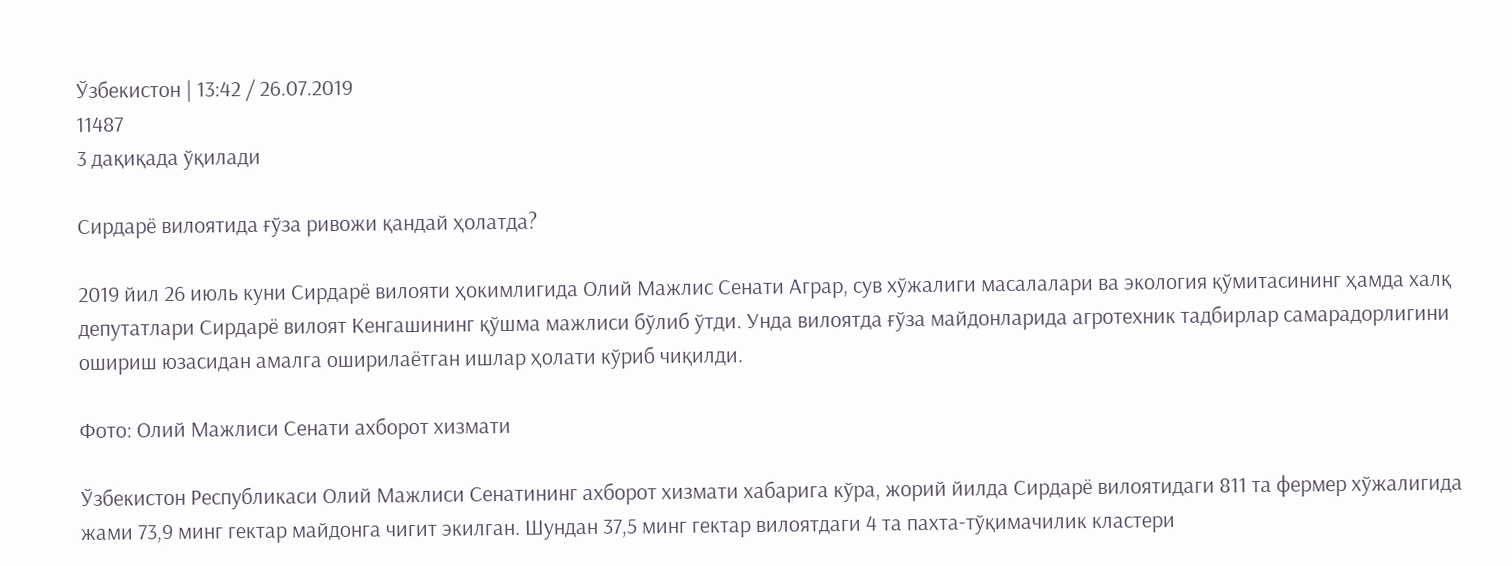Ўзбекистон | 13:42 / 26.07.2019
11487
3 дақиқада ўқилади

Сирдарё вилоятида ғўза ривожи қандай ҳолатда?

2019 йил 26 июль куни Сирдарё вилояти ҳокимлигида Олий Мажлис Сенати Аграр, сув хўжалиги масалалари ва экология қўмитасининг ҳамда халқ депутатлари Сирдарё вилоят Кенгашининг қўшма мажлиси бўлиб ўтди. Унда вилоятда ғўза майдонларида агротехник тадбирлар самарадорлигини ошириш юзасидан амалга оширилаётган ишлар ҳолати кўриб чиқилди.

Фото: Олий Мажлиси Сенати ахборот хизмати

Ўзбекистон Республикаси Олий Мажлиси Сенатининг ахборот хизмати хабарига кўра, жорий йилда Сирдарё вилоятидаги 811 та фермер хўжалигида жами 73,9 минг гектар майдонга чигит экилган. Шундан 37,5 минг гектар вилоятдаги 4 та пахта-тўқимачилик кластери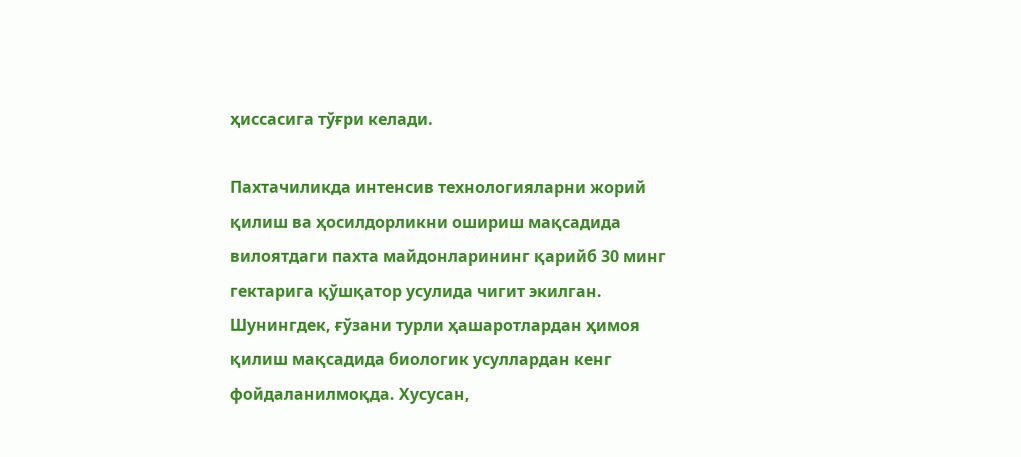ҳиссасига тўғри келади.

Пахтачиликда интенсив технологияларни жорий қилиш ва ҳосилдорликни ошириш мақсадида вилоятдаги пахта майдонларининг қарийб 30 минг гектарига қўшқатор усулида чигит экилган. Шунингдек, ғўзани турли ҳашаротлардан ҳимоя қилиш мақсадида биологик усуллардан кенг фойдаланилмоқда. Хусусан,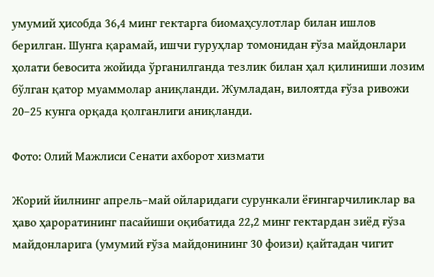умумий ҳисобда 36,4 минг гектарга биомаҳсулотлар билан ишлов берилган. Шунга қарамай, ишчи гуруҳлар томонидан ғўза майдонлари ҳолати бевосита жойида ўрганилганда тезлик билан ҳал қилиниши лозим бўлган қатор муаммолар аниқланди. Жумладан, вилоятда ғўза ривожи 20–25 кунга орқада қолганлиги аниқланди.

Фото: Олий Мажлиси Сенати ахборот хизмати

Жорий йилнинг апрель–май ойларидаги сурункали ёғингарчиликлар ва ҳаво ҳароратининг пасайиши оқибатида 22,2 минг гектардан зиёд ғўза майдонларига (умумий ғўза майдонининг 30 фоизи) қайтадан чигит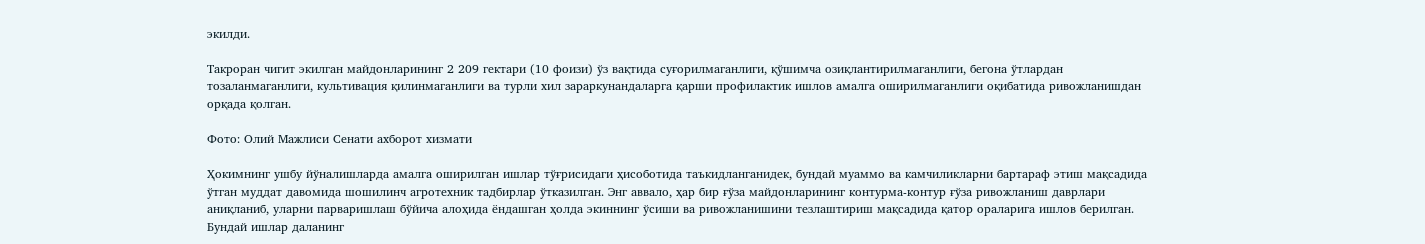экилди.

Такроран чигит экилган майдонларининг 2 209 гектари (10 фоизи) ўз вақтида суғорилмаганлиги, қўшимча озиқлантирилмаганлиги, бегона ўтлардан тозаланмаганлиги, культивация қилинмаганлиги ва турли хил зараркунандаларга қарши профилактик ишлов амалга оширилмаганлиги оқибатида ривожланишдан орқада қолган.

Фото: Олий Мажлиси Сенати ахборот хизмати

Ҳокимнинг ушбу йўналишларда амалга оширилган ишлар тўғрисидаги ҳисоботида таъкидланганидек, бундай муаммо ва камчиликларни бартараф этиш мақсадида ўтган муддат давомида шошилинч агротехник тадбирлар ўтказилган. Энг аввало, ҳар бир ғўза майдонларининг контурма-контур ғўза ривожланиш даврлари аниқланиб, уларни парваришлаш бўйича алоҳида ёндашган ҳолда экиннинг ўсиши ва ривожланишини тезлаштириш мақсадида қатор ораларига ишлов берилган. Бундай ишлар даланинг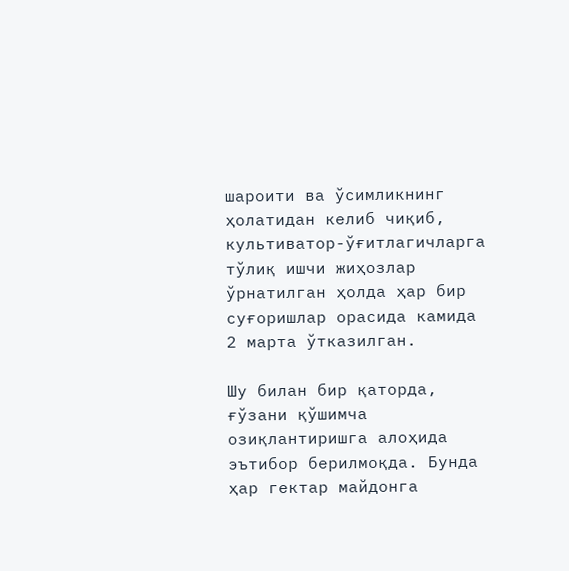шароити ва ўсимликнинг ҳолатидан келиб чиқиб, культиватор-ўғитлагичларга тўлиқ ишчи жиҳозлар ўрнатилган ҳолда ҳар бир суғоришлар орасида камида 2 марта ўтказилган.

Шу билан бир қаторда, ғўзани қўшимча озиқлантиришга алоҳида эътибор берилмоқда. Бунда ҳар гектар майдонга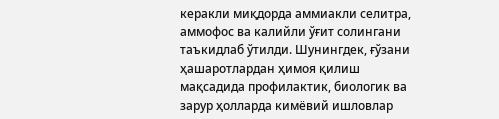керакли миқдорда аммиакли селитра, аммофос ва калийли ўғит солингани таъкидлаб ўтилди. Шунингдек, ғўзани   ҳашаротлардан ҳимоя қилиш мақсадида профилактик, биологик ва зарур ҳолларда кимёвий ишловлар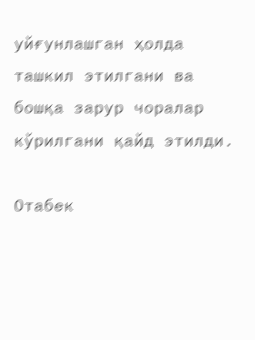уйғунлашган ҳолда ташкил этилгани ва бошқа зарур чоралар кўрилгани қайд этилди.

Отабек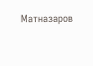Матназаров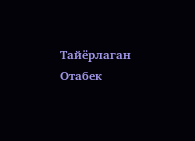Тайёрлаган Отабек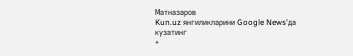Матназаров
Kun.uz янгиликларини Google News'да кузатинг
+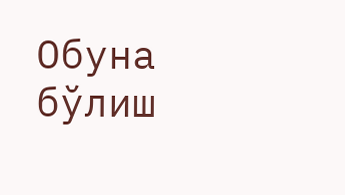Обуна бўлиш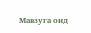Мавзуга оид